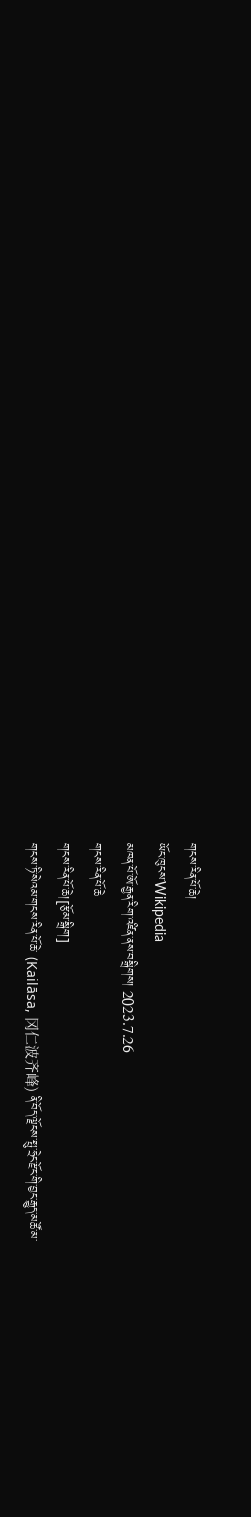གངས་རིན་པོ་ཆེ།
ཡོང་ཁུངས་Wikipedia
མཁན་པོ་ཨོ་རྒྱན་རིག་འཛིན་ནས་བསྒྲིགས། 2023.7.26
གངས་རིན་པོ་ཆེ
གངས་རིན་པོ་ཆེ།[རྩོམ་སྒྲིག]
གངས་ཏི་སེའམ་གངས་རིན་པོ་ཆེ་ (Kailāsa, 冈仁波齐峰) ནི་བོད་ལྗོངས་སྤུ་ཧྲེང་རྫོང་གི་བྱང་རྒྱུད་མཚོ་མ་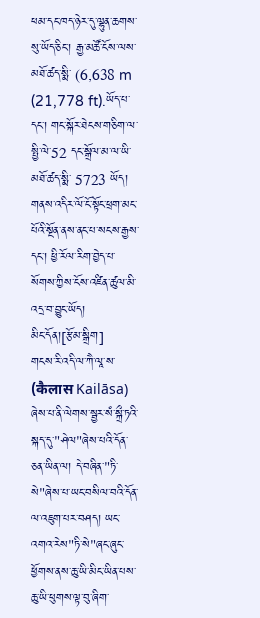ཕམ་དང་ཁད་ཉེར་དུ་ལྷུན་ཆགས་སུ་ཡོད་ཅིང་། རྒྱ་མཚོ་ངོས་ལས་མཐོ་ཚད་སྨི་ (6,638 m (21,778 ft).ཡོད་པ་དང་། གང་སྐོར་ཐེངས་གཅིག་ལ་སྤྱི་ལེ་52 དང་སྒྲོལ་མ་ལ་ཡི་མཐོ་ཚད་སྨི་ 5723 ཡོད། གནས་འདིར་ལོ་ངོ་སྟོང་ཕྲག་མང་པོའི་སྔོན་ནས་ནང་པ་སངས་རྒྱས་དང་། ཕྱི་རོལ་རིག་བྱེད་པ་སོགས་ཀྱིས་ངོས་འཛིན་ཚུལ་མི་འདྲ་བ་བྱུང་ཡོད།
མིང་དོན།[རྩོམ་སྒྲིག]
གངས་རི་འདི་ལ་ཀཻ་ལཱ་ས་ (कैलास Kailāsa) ཞེས་པ་ནི་ལེགས་སྦྱར་སཾ་སྐྲྀ་ཏའི་སྐད་དུ་"ཤེལ"ཞེས་པའི་དོན་ཅན་ཡིན་ལ། དེ་བཞིན་"ཏི་སེ"ཞེས་པ་ཡང་བསིལ་བའི་དོན་ལ་འཇུག་པར་བཤད། ཡང་འགའ་རེས"ཏི་སེ"ཞང་ཞུང་ཕྱོགས་ནས་ཆུ་ཡི་མིང་ཡིན་པས་ཆུ་ཡི་ཕུགས་ལྟ་བུ་ཞིག་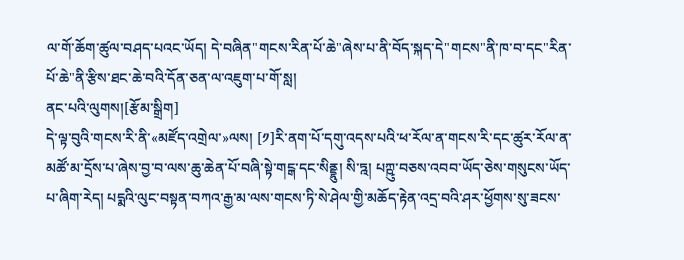ལ་གོ་ཆོག་ཚུལ་བཤད་པའང་ཡོད། དེ་བཞིན"གངས་རིན་པོ་ཆེ"ཞེས་པ་ནི་བོད་སྐད་དེ"གངས"ནི་ཁ་བ་དང"རིན་པོ་ཆེ"ནི་རྩིས་ཐང་ཆེ་བའི་དོན་ཅན་ལ་འཇུག་པ་གོ་སླ།
ནང་པའི་ལུགས།[རྩོམ་སྒྲིག]
དེ་ལྟ་བུའི་གངས་རི་ནི་«མཛོད་འགྲེལ་»ལས། [༡]རི་ནག་པོ་དགུ་འདས་པའི་ཕ་རོལ་ན་གངས་རི་དང་ཚུར་རོལ་ན་མཚོ་མ་དྲོས་པ་ཞེས་བྱ་བ་ལས་ཆུ་ཆེན་པོ་བཞི་སྟེ་གངྒ་དང་སིནྡྷུ། སི་ཏྰ། པཀྵུ་བཅས་འབབ་ཡོད་ཅེས་གསུངས་ཡོད་པ་ཞིག་རེད། པདྨའི་ལུང་བསྟན་བཀའ་རྒྱ་མ་ལས་གངས་ཏི་སེ་ཤེལ་གྱི་མཆོད་རྟེན་འདྲ་བའི་ཤར་ཕྱོགས་སུ་ཟངས་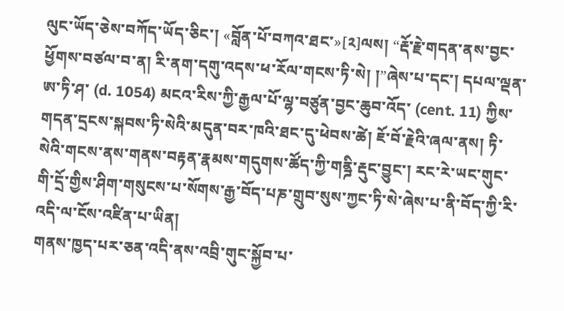ལུང་ཡོད་ཅེས་བཀོད་ཡོད་ཅིང་། «བློན་པོ་བཀའ་ཐང་»[༢]ལས། “རྡོ་རྗེ་གདན་ནས་བྱང་ཕྱོགས་བཙལ་བ་ན། རི་ནག་དགུ་འདས་ཕ་རོལ་གངས་ཏི་སེ། །”ཞེས་པ་དང་། དཔལ་ལྡན་ཨ་ཏི་ཤ་ (d. 1054) མངའ་རིས་ཀྱི་རྒྱལ་པོ་ལྷ་བཙུན་བྱང་ཆུབ་འོད་ (cent. 11) ཀྱིས་གདན་དྲངས་སྐབས་ཏི་སེའི་མདུན་བར་ཁའི་ཐང་དུ་ཕེབས་ཚེ། ཇོ་བོ་རྗེའི་ཞལ་ནས། ཏི་སེའི་གངས་ནས་གནས་བརྟན་རྣམས་གདུགས་ཚོད་ཀྱི་གནྜི་རྡུང་བྱུང་། རང་རེ་ཡང་གུང་གི་དྲོ་གྱིས་ཤིག་གསུངས་པ་སོགས་རྒྱ་བོད་པཎ་གྲུབ་སུས་ཀྱང་ཏི་སེ་ཞེས་པ་ནི་བོད་ཀྱི་རི་འདི་ལ་ངོས་འཛིན་པ་ཡིན།
གནས་ཁྱད་པར་ཅན་འདི་ནས་འབྲི་གུང་སྐྱོབ་པ་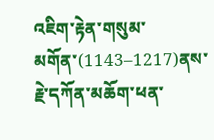འཇིག་རྟེན་གསུམ་མགོན་(1143–1217)ནས་རྗེ་དཀོན་མཆོག་ཕན་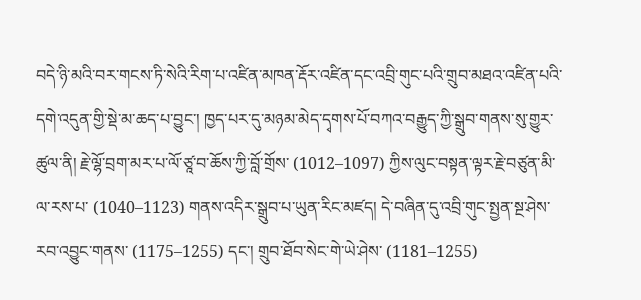བདེ་ཉི་མའི་བར་གངས་ཏི་སེའི་རིག་པ་འཛིན་མཁན་རྡོར་འཛིན་དང་འབྲི་གུང་པའི་གྲུབ་མཐའ་འཛིན་པའི་དགེ་འདུན་གྱི་སྡེ་མ་ཆད་པ་བྱུང་། ཁྱད་པར་དུ་མཉམ་མེད་དྭགས་པོ་བཀའ་བརྒྱུད་ཀྱི་སྒྲུབ་གནས་སུ་གྱུར་ཚུལ་ནི། རྗེ་ལྷོ་བྲག་མར་པ་ལོ་ཙཱ་བ་ཆོས་ཀྱི་བློ་གྲོས་ (1012–1097) ཀྱིས་ལུང་བསྟན་ལྟར་རྗེ་བཙུན་མི་ལ་རས་པ་ (1040–1123) གནས་འདིར་སྒྲུབ་པ་ཡུན་རིང་མཛད། དེ་བཞིན་དུ་འབྲི་གུང་སྤྱན་སྔ་ཤེས་རབ་འབྱུང་གནས་ (1175–1255) དང་། གྲུབ་ཐོབ་སེང་གེ་ཡེ་ཤེས་ (1181–1255)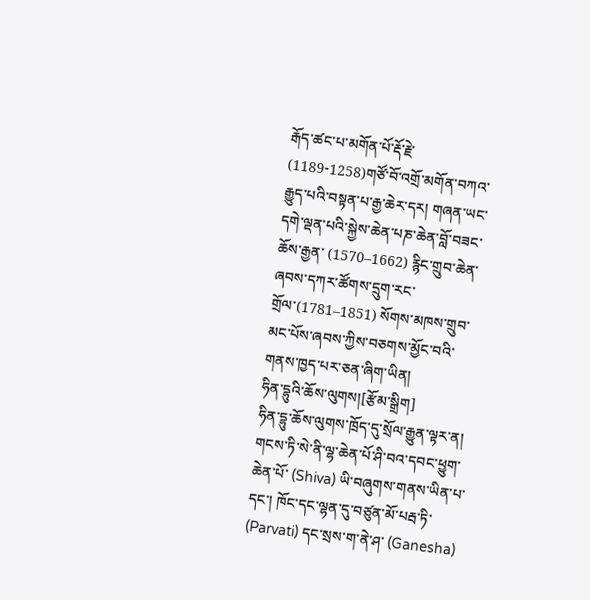རྒོད་ཚང་པ་མགོན་པོ་རྡོ་རྗེ་ (1189-1258)གཙོ་བོ་འགྲོ་མགོན་བཀའ་རྒྱུད་པའི་བསྟན་པ་རྒྱ་ཆེར་དར། གཞན་ཡང་དགེ་ལྡན་པའི་སྐྱེས་ཆེན་པཎ་ཆེན་བློ་བཟང་ཆོས་རྒྱན་ (1570–1662) རྙིང་གྲུབ་ཆེན་ཞབས་དཀར་ཚོགས་དྲུག་རང་གྲོལ་(1781–1851) སོགས་མཁས་གྲུབ་མང་པོས་ཞབས་ཀྱིས་བཅགས་མྱོང་བའི་གནས་ཁྱད་པར་ཅན་ཞིག་ཡིན།
ཧིན་དྷུའི་ཆོས་ལུགས།[རྩོམ་སྒྲིག]
ཧིན་དྷུ་ཆོས་ལུགས་ཁྲོད་དུ་སྲོལ་རྒྱུན་ལྟར་ན། གངས་ཏི་སེ་ནི་ལྷ་ཆེན་པོ་ཤི་བའ་དབང་ཕྱུག་ཆེན་པོ་ (Shiva) ཡི་བཞུགས་གནས་ཡིན་པ་དང་། ཁོང་དང་ལྷན་དུ་བཙུན་མོ་པརྦ་ཏི་ (Parvati) དང་སྲས་ག་ནེ་ཤ་ (Ganesha)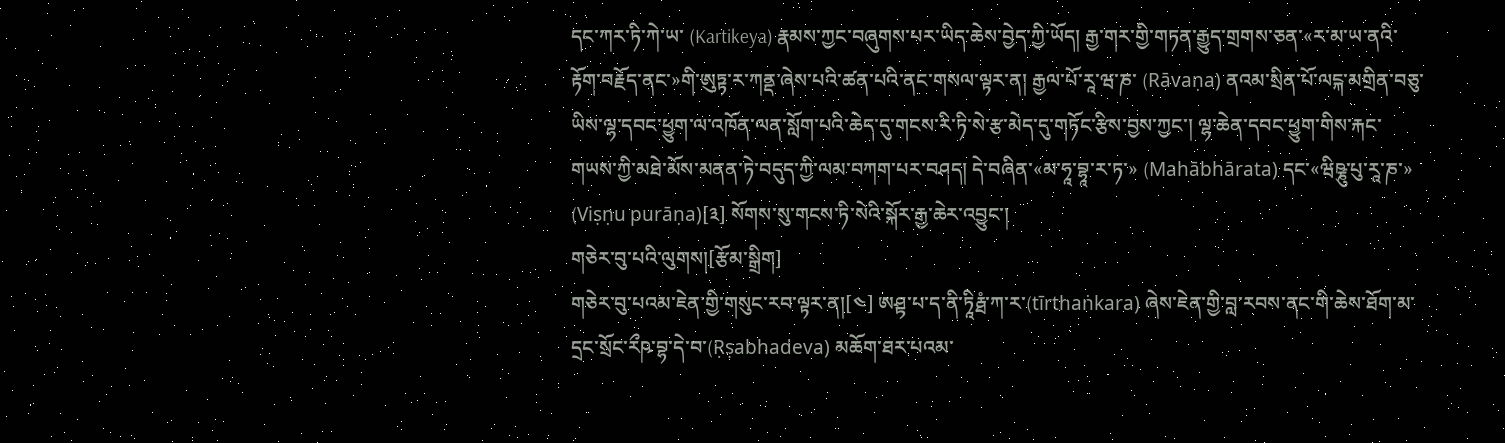དང་ཀར་ཏི་ཀེ་ཡ་ (Kartikeya) རྣམས་ཀྱང་བཞུགས་པར་ཡིད་ཆེས་བྱེད་ཀྱི་ཡོད། རྒྱ་གར་གྱི་གཏན་རྒྱུད་གྲགས་ཅན་«ར་མ་ཡ་ནའི་རྟོག་བརྗོད་ནང་»གི་ཨུཏྟ་ར་ཀནྡ་ཞེས་པའི་ཚན་པའི་ནང་གསལ་ལྟར་ན། རྒྱལ་པོ་རཱ་ཝ་ཎ་ (Rāvaṇa) ནའམ་སྲིན་པོ་ལངྐ་མགྲིན་བཅུ་ཡིས་ལྷ་དབང་ཕྱུག་ལ་འཁོན་ལན་སློག་པའི་ཆེད་དུ་གངས་རི་ཏི་སེ་རྩ་མེད་དུ་གཏོང་རྩིས་བྱས་ཀྱང་། ལྷ་ཆེན་དབང་ཕྱུག་གིས་རྐང་གཡས་ཀྱི་མཐེ་མོས་མནན་ཏེ་བདུད་ཀྱི་ལམ་བཀག་པར་བཤད། དེ་བཞིན་«མ་ཧཱ་བྷཱ་ར་ཏ་» (Mahābhārata) དང་«ཝིཥྞུ་པུ་རཱ་ཎ་» (Viṣṇu purāṇa)[༣] སོགས་སུ་གངས་ཏི་སེའི་སྐོར་རྒྱ་ཆེར་འབྱུང་།
གཅེར་བུ་པའི་ལུགས།[རྩོམ་སྒྲིག]
གཅེར་བུ་པའམ་ཇེན་གྱི་གསུང་རབ་ལྟར་ན།[༤] ཨཤྟ་པ་ད་ནི་ཏཱིརྠཾ་ཀ་ར་(tīrthaṅkara) ཞེས་ཇེན་གྱི་བླ་རབས་ནང་གི་ཆེས་ཐོག་མ་དྲང་སྲོང་རྀཥ་བྷ་དེ་བ་(Ṛṣabhadeva) མཆོག་ཐར་པའམ་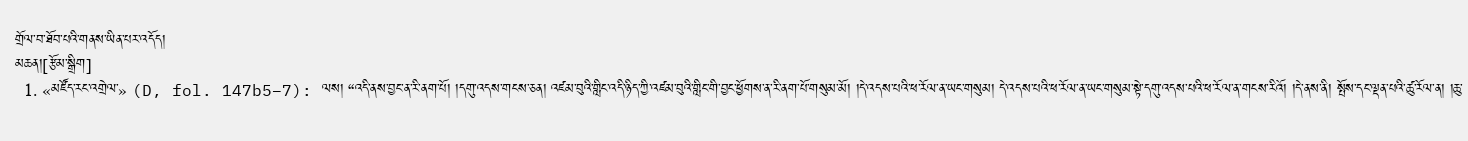གྲོལ་བ་ཐོབ་པའི་གནས་ཡིན་པར་འདོད།
མཆན།[རྩོམ་སྒྲིག]
  1. «མཛོད་རང་འགྲེལ་» (D, fol. 147b5–7): ལས། “འདི་ནས་བྱང་ན་རི་ནག་པོ། །དགུ་འདས་གངས་ཅན། འཛམ་བུའི་གླིང་འདི་ཉིད་ཀྱི་འཛམ་བུའི་གླིང་གི་བྱང་ཕྱོགས་ན་རི་ནག་པོ་གསུམ་མོ། །དེ་འདས་པའི་ཕ་རོལ་ན་ཡང་གསུམ། དེ་འདས་པའི་ཕ་རོལ་ན་ཡང་གསུམ་སྟེ་དགུ་འདས་པའི་ཕ་རོལ་ན་གངས་རིའོ། །དེ་ནས་ནི། སྤོས་དང་ལྡན་པའི་ཚུ་རོལ་ན། །ཆུ་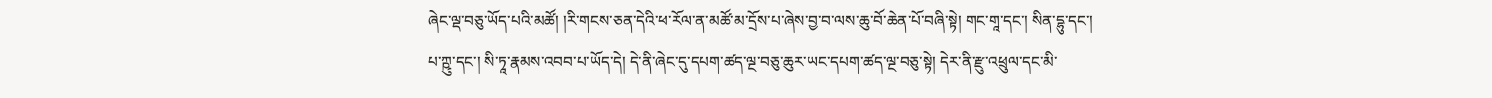ཞེང་ལྡ་བཅུ་ཡོད་པའི་མཚོ། །རི་གངས་ཅན་དེའི་ཕ་རོལ་ན་མཚོ་མ་དྲོས་པ་ཞེས་བྱ་བ་ལས་ཆུ་བོ་ཆེན་པོ་བཞི་སྟེ། གང་གཱ་དང་། སིན་དྷུ་དང་། པ་ཀྵུ་དང་། སི་ཏཱ་རྣམས་འབབ་པ་ཡོད་དེ། དེ་ནི་ཞེང་དུ་དཔག་ཚད་ལྔ་བཅུ་ཆུར་ཡང་དཔག་ཚད་ལྔ་བཅུ་སྟེ། དེར་ནི་རྫུ་འཕྲུལ་དང་མི་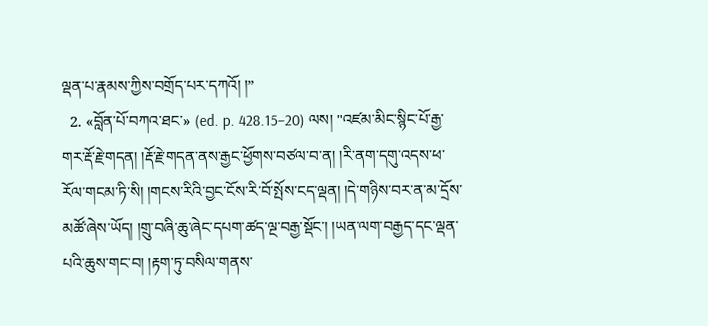ལྡན་པ་རྣམས་ཀྱིས་བགྲོད་པར་དཀའོ། །”
  2. «བློན་པོ་བཀའ་ཐང་» (ed. p. 428.15–20) ལས། "འཛམ་མིང་སྙིང་པོ་རྒྱ་གར་རྡོ་རྗེ་གདན། །རྡོ་རྗེ་གདན་ནས་རྒྱང་ཕྱོགས་བཙལ་བ་ན། །རི་ནག་དགུ་འདས་ཕ་རོལ་གངམ་ཏི་སི། །གངས་རིའི་བྱང་ངོས་རི་བོ་སྤོས་ངད་ལྡན། །དེ་གཉིས་བར་ན་མ་དྲོས་མཚོ་ཞེས་ཡོད། །གྲུ་བཞི་ཆུ་ཞེང་དཔག་ཚད་ལྔ་བརྒྱ་སྡོང་། །ཡན་ལག་བརྒྱད་དང་ལྡན་པའི་ཆུས་གང་བ། །རྟག་ཏུ་བསིལ་གནས་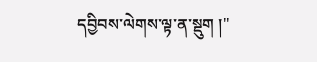དབྱིབས་ལེགས་ལྟ་ན་སྡུག །"